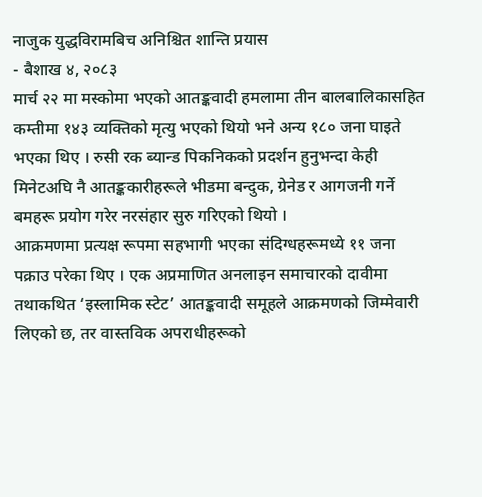नाजुक युद्धविरामबिच अनिश्चित शान्ति प्रयास
- बैशाख ४, २०८३
मार्च २२ मा मस्कोमा भएको आतङ्कवादी हमलामा तीन बालबालिकासहित कम्तीमा १४३ व्यक्तिको मृत्यु भएको थियो भने अन्य १८० जना घाइते भएका थिए । रुसी रक ब्यान्ड पिकनिकको प्रदर्शन हुनुभन्दा केही मिनेटअघि नै आतङ्ककारीहरूले भीडमा बन्दुक, ग्रेनेड र आगजनी गर्ने बमहरू प्रयोग गरेर नरसंहार सुरु गरिएको थियो ।
आक्रमणमा प्रत्यक्ष रूपमा सहभागी भएका संदिग्धहरूमध्ये ११ जना पक्राउ परेका थिए । एक अप्रमाणित अनलाइन समाचारको दावीमा तथाकथित ‘इस्लामिक स्टेट’ आतङ्कवादी समूहले आक्रमणको जिम्मेवारी लिएको छ, तर वास्तविक अपराधीहरूको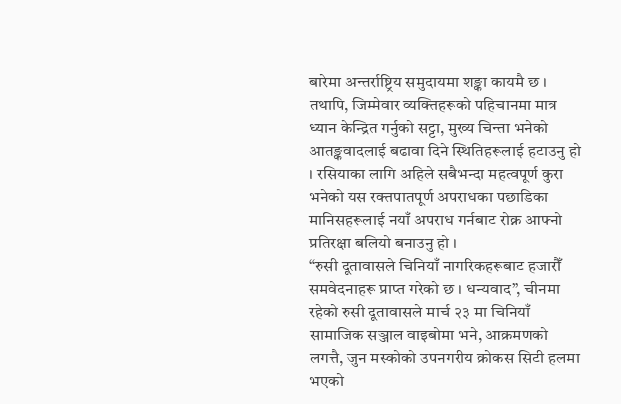बारेमा अन्तर्राष्ट्रिय समुदायमा शङ्का कायमै छ । तथापि, जिम्मेवार व्यक्तिहरूको पहिचानमा मात्र ध्यान केन्द्रित गर्नुको सट्टा, मुख्य चिन्ता भनेको आतङ्कवादलाई बढावा दिने स्थितिहरूलाई हटाउनु हो । रसियाका लागि अहिले सबैभन्दा महत्वपूर्ण कुरा भनेको यस रक्तपातपूर्ण अपराधका पछाडिका मानिसहरूलाई नयाँ अपराध गर्नबाट रोक्न आफ्नो प्रतिरक्षा बलियो बनाउनु हो ।
“रुसी दूतावासले चिनियाँ नागरिकहरूबाट हजारौँ समवेदनाहरू प्राप्त गरेको छ । धन्यवाद”, चीनमा रहेको रुसी दूतावासले मार्च २३ मा चिनियाँ सामाजिक सञ्जाल वाइबोमा भने, आक्रमणको लगत्तै, जुन मस्कोको उपनगरीय क्रोकस सिटी हलमा भएको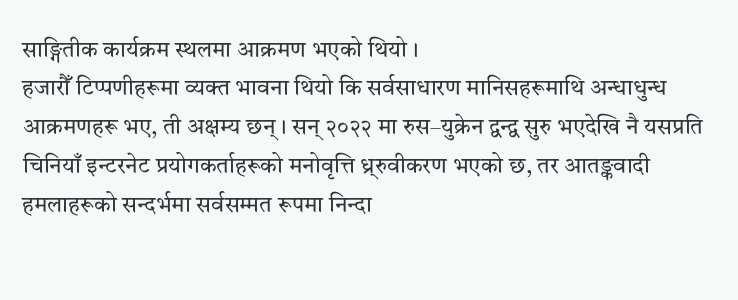साङ्गितीक कार्यक्रम स्थलमा आक्रमण भएको थियो ।
हजारौँ टिप्पणीहरूमा व्यक्त भावना थियो कि सर्वसाधारण मानिसहरूमाथि अन्धाधुन्ध आक्रमणहरू भए, ती अक्षम्य छन् । सन् २०२२ मा रुस–युक्रेन द्वन्द्व सुरु भएदेखि नै यसप्रति चिनियाँ इन्टरनेट प्रयोगकर्ताहरूको मनोवृत्ति ध्र्रुवीकरण भएको छ, तर आतङ्कवादी हमलाहरूको सन्दर्भमा सर्वसम्मत रूपमा निन्दा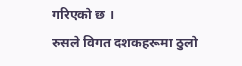गरिएको छ ।
रुसले विगत दशकहरूमा ठुलो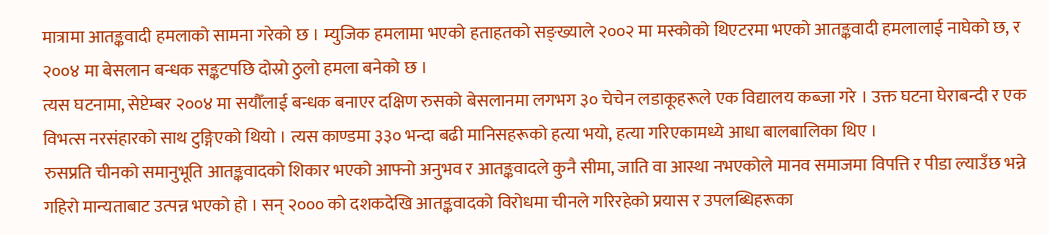मात्रामा आतङ्कवादी हमलाको सामना गरेको छ । म्युजिक हमलामा भएको हताहतको सङ्ख्याले २००२ मा मस्कोको थिएटरमा भएको आतङ्कवादी हमलालाई नाघेको छ, र २००४ मा बेसलान बन्धक सङ्कटपछि दोस्रो ठुलो हमला बनेको छ ।
त्यस घटनामा, सेप्टेम्बर २००४ मा सयौँलाई बन्धक बनाएर दक्षिण रुसको बेसलानमा लगभग ३० चेचेन लडाकूहरूले एक विद्यालय कब्जा गरे । उक्त घटना घेराबन्दी र एक विभत्स नरसंहारको साथ टुङ्गिएको थियो । त्यस काण्डमा ३३० भन्दा बढी मानिसहरूको हत्या भयो, हत्या गरिएकामध्ये आधा बालबालिका थिए ।
रुसप्रति चीनको समानुभूति आतङ्कवादको शिकार भएको आफ्नो अनुभव र आतङ्कवादले कुनै सीमा, जाति वा आस्था नभएकोले मानव समाजमा विपत्ति र पीडा ल्याउँछ भन्ने गहिरो मान्यताबाट उत्पन्न भएको हो । सन् २००० को दशकदेखि आतङ्कवादको विरोधमा चीनले गरिरहेको प्रयास र उपलब्धिहरूका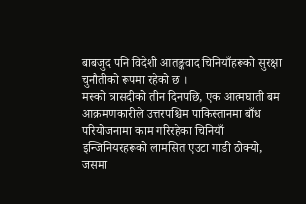बाबजुद पनि विदेशी आतङ्कवाद चिनियाँहरूको सुरक्षा चुनौतीको रूपमा रहेको छ ।
मस्को त्रासदीको तीन दिनपछि, एक आत्मघाती बम आक्रमणकारीले उत्तरपश्चिम पाकिस्तानमा बाँध परियोजनामा काम गरिरहेका चिनियाँ इन्जिनियरहरूको लामसित एउटा गाडी ठोक्यो, जसमा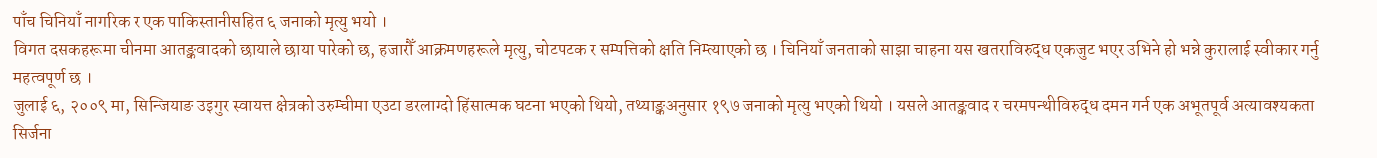पाँच चिनियाँ नागरिक र एक पाकिस्तानीसहित ६ जनाको मृत्यु भयो ।
विगत दसकहरूमा चीनमा आतङ्कवादको छायाले छाया पारेको छ, हजारौँ आक्रमणहरूले मृत्यु, चोटपटक र सम्पत्तिको क्षति निम्त्याएको छ । चिनियाँ जनताको साझा चाहना यस खतराविरुद्ध एकजुट भएर उभिने हो भन्ने कुरालाई स्वीकार गर्नु महत्वपूर्ण छ ।
जुलाई ६, २००९ मा, सिन्जियाङ उइगुर स्वायत्त क्षेत्रको उरुम्चीमा एउटा डरलाग्दो हिंसात्मक घटना भएको थियो, तथ्याङ्कअनुसार १९७ जनाको मृत्यु भएको थियो । यसले आतङ्कवाद र चरमपन्थीविरुद्ध दमन गर्न एक अभूतपूर्व अत्यावश्यकता सिर्जना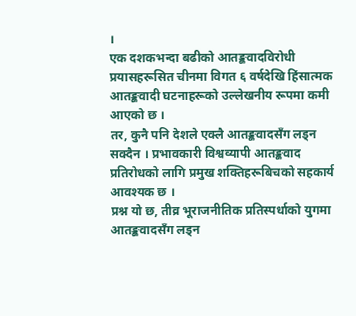।
एक दशकभन्दा बढीको आतङ्कवादविरोधी प्रयासहरूसित चीनमा विगत ६ वर्षदेखि हिंसात्मक आतङ्कवादी घटनाहरूको उल्लेखनीय रूपमा कमी आएको छ ।
तर, कुनै पनि देशले एक्लै आतङ्कवादसँग लड्न सक्दैन । प्रभावकारी विश्वव्यापी आतङ्कवाद प्रतिरोधको लागि प्रमुख शक्तिहरूबिचको सहकार्य आवश्यक छ ।
प्रश्न यो छ, तीव्र भूराजनीतिक प्रतिस्पर्धाको युगमा आतङ्कवादसँग लड्न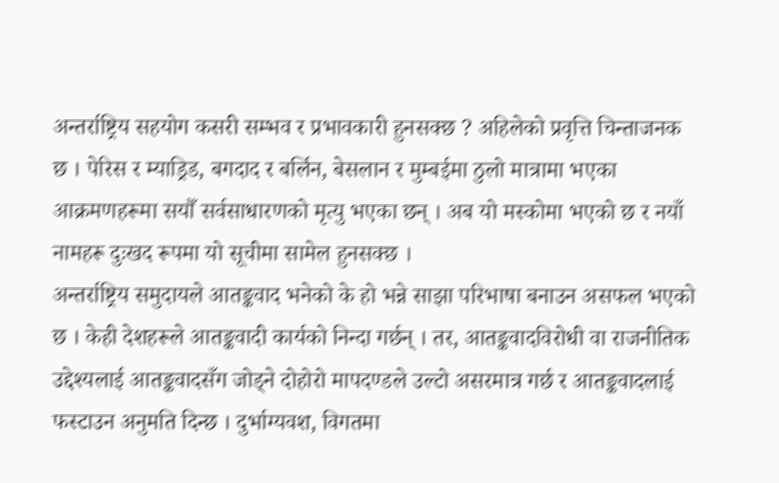अन्तर्राष्ट्रिय सहयोग कसरी सम्भव र प्रभावकारी हुनसक्छ ? अहिलेको प्रवृत्ति चिन्ताजनक छ । पेरिस र म्याड्रिड, बगदाद र बर्लिन, बेसलान र मुम्बईमा ठुलो मात्रामा भएका आक्रमणहरूमा सयौँ सर्वसाधारणको मृत्यु भएका छन् । अब यो मस्कोमा भएको छ र नयाँ नामहरू दुःखद रूपमा यो सूचीमा सामेल हुनसक्छ ।
अन्तर्राष्ट्रिय समुदायले आतङ्कवाद भनेको के हो भन्ने साझा परिभाषा बनाउन असफल भएको छ । केही देशहरूले आतङ्कवादी कार्यको निन्दा गर्छन् । तर, आतङ्कवादविरोधी वा राजनीतिक उद्देश्यलाई आतङ्कवादसँग जोड्ने दोहोरो मापदण्डले उल्टो असरमात्र गर्छ र आतङ्कवादलाई फस्टाउन अनुमति दिन्छ । दुर्भाग्यवश, विगतमा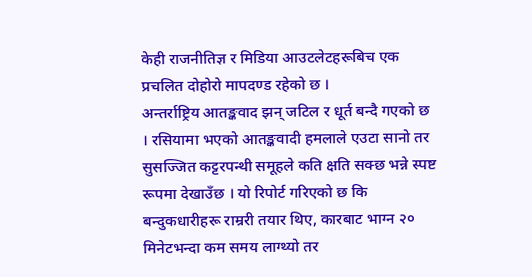केही राजनीतिज्ञ र मिडिया आउटलेटहरूबिच एक प्रचलित दोहोरो मापदण्ड रहेको छ ।
अन्तर्राष्ट्रिय आतङ्कवाद झन् जटिल र धूर्त बन्दै गएको छ । रसियामा भएको आतङ्कवादी हमलाले एउटा सानो तर सुसज्जित कट्टरपन्थी समूहले कति क्षति सक्छ भन्ने स्पष्ट रूपमा देखाउँछ । यो रिपोर्ट गरिएको छ कि बन्दुकधारीहरू राम्ररी तयार थिए, कारबाट भाग्न २० मिनेटभन्दा कम समय लाग्थ्यो तर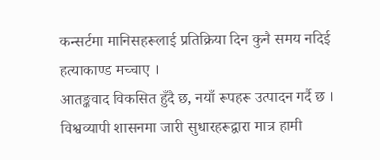कन्सर्टमा मानिसहरूलाई प्रतिक्रिया दिन कुनै समय नदिई हत्याकाण्ड मच्चाए ।
आतङ्कवाद विकसित हुँदै छ, नयाँ रूपहरू उत्पादन गर्दै छ । विश्वव्यापी शासनमा जारी सुधारहरूद्वारा मात्र हामी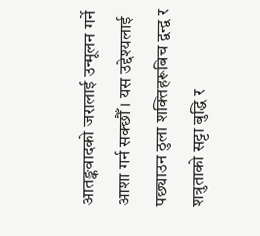आतङ्कवादको जरालाई उन्मूलन गर्ने आशा गर्न सक्छौँ । यस उद्देश्यलाई पछ्याउन ठुला शक्तिहरूबिच द्वन्द्व र शत्रुताको सट्टा बुद्धि र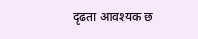दृढता आवश्यक छ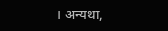। अन्यथा,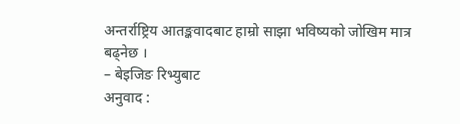अन्तर्राष्ट्रिय आतङ्कवादबाट हाम्रो साझा भविष्यको जोखिम मात्र बढ्नेछ ।
– बेइजिङ रिभ्युबाट
अनुवाद :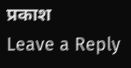प्रकाश
Leave a Reply